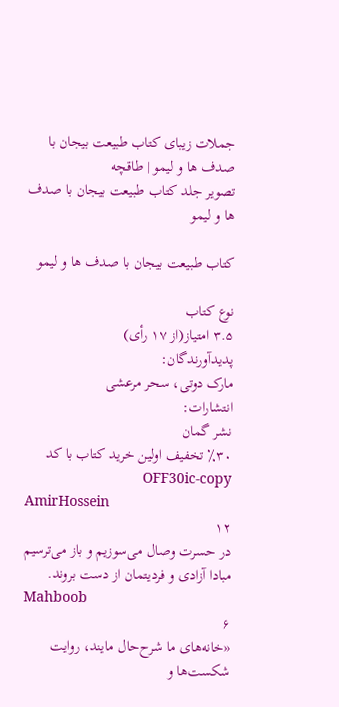جملات زیبای کتاب طبیعت بیجان با صدف ها و لیمو | طاقچه
تصویر جلد کتاب طبیعت بیجان با صدف ها و لیمو

کتاب طبیعت بیجان با صدف ها و لیمو

نوع کتاب
۳.۵ امتیاز(از ۱۷ رأی)
پدیدآورندگان:
مارک دوتی، سحر مرعشی
انتشارات:
نشر گمان
٪۳۰ تخفیف اولین خرید کتاب با کد OFF30ic-copy
AmirHossein
۱۲
در حسرت وصال می‌سوزیم و باز می‌ترسیم مبادا آزادی و فردیتمان از دست بروند.
Mahboob
۶
«خانه‌های ما شرح‌حال مایند، روایت شکست‌ها و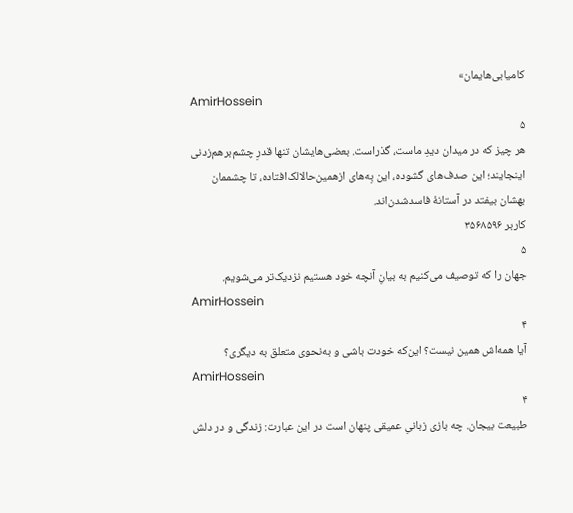کامیابی‌هایمان»
AmirHossein
۵
هر چیز که در میدان دیدِ ماست، گذراست. بعضی‌هایشان تنها قدرِ چشم‌برهم‌زدنی اینجایند؛ این صدف‌های گشوده، این بِه‌های ازهمین‌حالا‌لک‌افتاده، تا چشممان بهشان بیفتد در آستانهٔ فاسدشدن‌اند.
کاربر ۳۵۶۸۵۹۶
۵
جهان را که توصیف می‌کنیم به بیانِ آنچه خود هستیم نزدیک‌تر می‌شویم.
AmirHossein
۴
آیا همه‌اش همین نیست؟ این‌که خودت باشی و به‌نحوی متعلق به دیگری؟
AmirHossein
۴
طبیعت بیجان. چه بازی زبانیِ عمیقی پنهان است در این عبارت: زندگی و در دلش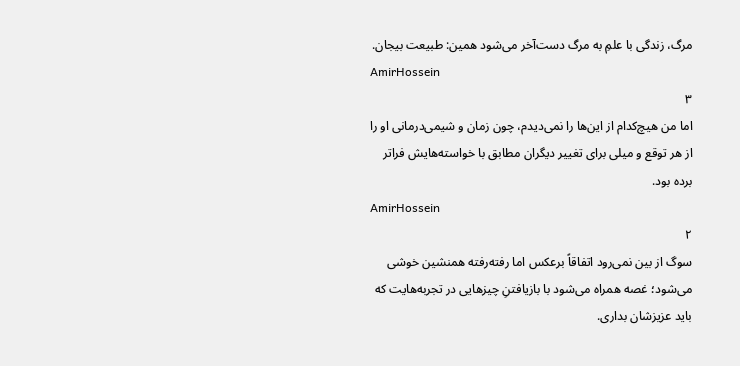مرگ، زندگی با علمِ به مرگ دست‌آخر می‌شود همین: طبیعت بیجان.
AmirHossein
۳
اما من هیچ‌کدام از این‌ها را نمی‌دیدم، چون زمان و شیمی‌درمانی او را از هر توقع و میلی برای تغییر دیگران مطابق با خواسته‌هایش فراتر برده بود.
AmirHossein
۲
سوگ از بین نمی‌رود اتفاقاً برعکس اما رفته‌رفته همنشین خوشی می‌شود؛ غصه همراه می‌شود با بازیافتنِ چیزهایی در تجربه‌هایت که باید عزیزشان بداری.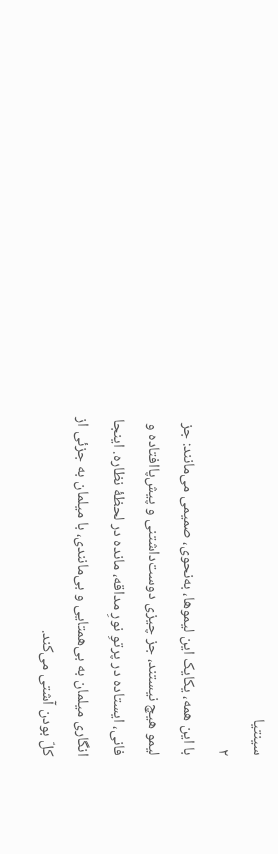سینتیا
۲
با این همه، یکایک این لیموها، به‌نحوی، صمیمی می‌مانند: جز لیمو هیچ نیستند، جز چیزی دوست‌داشتنی و پیش‌پاافتاده و فانی، ایستاده در پرتوِ نورِ مداقه، مانده در لحظهٔ نظاره. اینجا انگاری میلمان به بی‌همتایی و بی‌مانندی، با میلمان به جزئی از کلّ بودن آشتی می‌کند.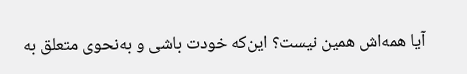آیا همه‌اش همین نیست؟ این‌که خودت باشی و به‌نحوی متعلق به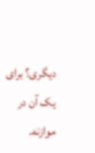دیگری؟ برای یک آن در موازنه.